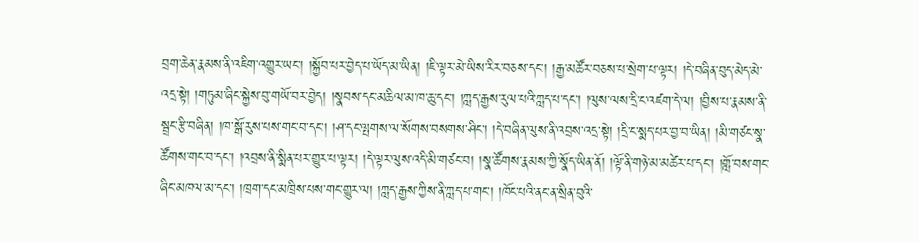བྲག་ཆེན་རྣམས་ནི་འཇིག་འགྱུར་ཡང་། །སྐྱོབ་པར་བྱེད་པ་ཡོད་མ་ཡིན། །ཇི་ལྟར་མེ་ཡིས་རིར་བཅས་དང་། །རྒྱ་མཚོར་བཅས་པ་སྲེག་པ་ལྟར། །དེ་བཞིན་བུད་མེད་མེ་འདྲ་སྟེ། །གཏུམ་ཞིང་སྐྱེས་བུ་གཡོ་བར་བྱེད། །སྣབས་དང་མཆིལ་མ་ཁ་ཆུ་དང་། །ཀླད་རྒྱས་རུལ་པའི་ཀླད་པ་དང་། །ལུས་ལས་དྲི་ང་འཛག་དེ་ལ། །བྱིས་པ་རྣམས་ནི་སྦྲང་རྩི་བཞིན། །ཁ་སྒོ་རུས་པས་གང་བ་དང་། །ཤ་དང་ལྤགས་ལ་སོགས་བསགས་ཤིང་། །དེ་བཞིན་ལུས་ནི་འབྲས་འདྲ་སྟེ། །དྲི་ང་སྨད་པར་བྱ་བ་ཡིན། །མི་གཙང་སྣ་ཚོགས་གང་བ་དང་། །འབྲས་ནི་སྨིན་པར་གྱུར་པ་ལྟར། །དེ་ལྟར་ལུས་འདི་མི་གཙང་བ། །སྣ་ཚོགས་རྣམས་ཀྱི་སྣོད་ཡིན་ནོ། །ལྟོ་ནི་གཉེ་མ་མཚེར་པ་དང་། །གློ་བས་གང་ཞིང་མཁལ་མ་དང་། །ཁྲག་དང་མཁྲིས་པས་གང་གྱུར་ལ། །ཀླད་རྒྱས་ཀྱིས་ནི་ཀླད་པ་གང་། །ཁོང་པའི་ནང་ན་སྲིན་བུའི་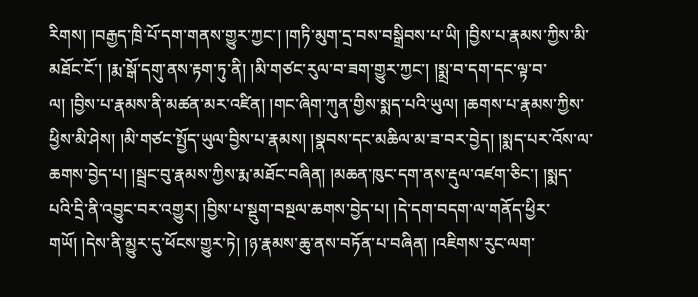རིགས། །བརྒྱད་ཁྲི་པོ་དག་གནས་གྱུར་ཀྱང་། །གཏི་མུག་དྲ་བས་བསྒྲིབས་པ་ཡི། །བྱིས་པ་རྣམས་ཀྱིས་མི་མཐོང་ངོ་། །རྨ་སྒོ་དགུ་ནས་རྟག་ཏུ་ནི། །མི་གཙང་རུལ་བ་ཟག་གྱུར་ཀྱང་། །སྨྲ་བ་དག་དང་ལྟ་བ་ལ། །བྱིས་པ་རྣམས་ནི་མཚན་མར་འཛིན། །གང་ཞིག་ཀུན་གྱིས་སྨད་པའི་ཡུལ། །ཆགས་པ་རྣམས་ཀྱིས་ཕྱིས་མི་ཤེས། །མི་གཙང་སྤྱོད་ཡུལ་བྱིས་པ་རྣམས། །སྣབས་དང་མཆིལ་མ་ཟ་བར་བྱེད། །སྨད་པར་འོས་ལ་ཆགས་བྱེད་པ། །སྦྲང་བུ་རྣམས་ཀྱིས་རྨ་མཐོང་བཞིན། །མཆན་ཁུང་དག་ནས་རྡུལ་འཛག་ཅིང་། །སྨད་པའི་དྲི་ནི་འབྱུང་བར་འགྱུར། །བྱིས་པ་སྡུག་བསྔལ་ཆགས་བྱེད་པ། །དེ་དག་བདག་ལ་གནོད་ཕྱིར་གཡོ། །དེས་ནི་མྱུར་དུ་ཕོངས་གྱུར་ཏེ། །ཉ་རྣམས་ཆུ་ནས་བཏོན་པ་བཞིན། །འཇིགས་རུང་ལག་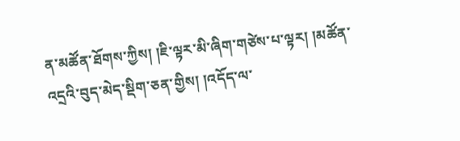ན་མཚོན་ཐོགས་ཀྱིས། །ཇི་ལྟར་མི་ཞིག་གཙེས་པ་ལྟར། །མཚོན་འདྲའི་བུད་མེད་སྡིག་ཅན་གྱིས། །འདོད་ལ་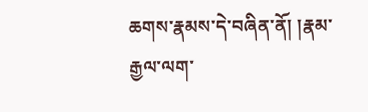ཆགས་རྣམས་དེ་བཞིན་ནོ། །རྣམ་རྒྱལ་ལག་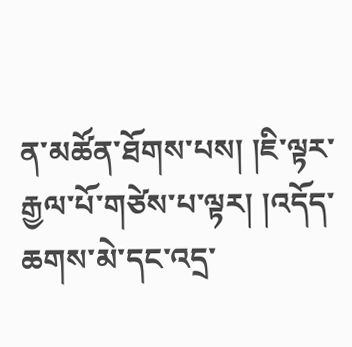ན་མཚོན་ཐོགས་པས། །ཇི་ལྟར་རྒྱལ་པོ་གཙེས་པ་ལྟར། །འདོད་ཆགས་མེ་དང་འདྲ་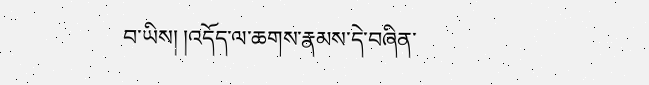བ་ཡིས། །འདོད་ལ་ཆགས་རྣམས་དེ་བཞིན་